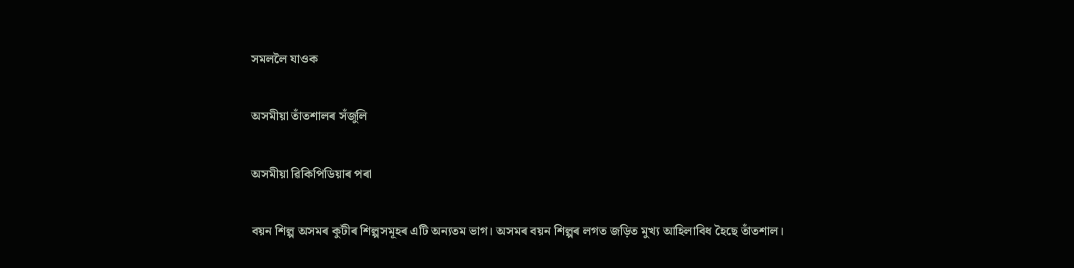সমললৈ যাওক

অসমীয়া তাঁতশালৰ সঁজুলি

অসমীয়া ৱিকিপিডিয়াৰ পৰা

বয়ন শিল্প অসমৰ কুটীৰ শিল্পসমূহৰ এটি অন্যতম ভাগ। অসমৰ বয়ন শিল্পৰ লগত জড়িত মুখ্য আহিলাবিধ হৈছে তাঁতশাল।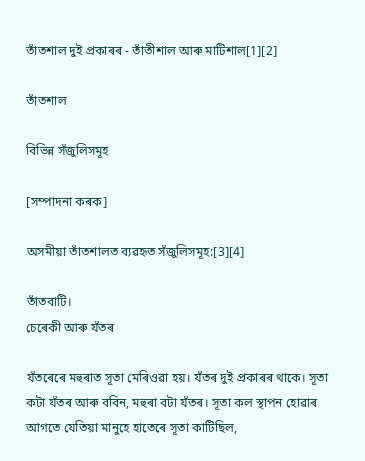তাঁতশাল দুই প্ৰকাৰৰ - তাঁতীশাল আৰু মাটিশাল[1][2]

তাঁতশাল

বিভিন্ন সঁজুলিসমূহ

[সম্পাদনা কৰক]

অসমীয়া তাঁতশালত ব্যৱহৃত সঁজুলিসমূহ:[3][4]

তাঁতবাটি।
চেৰেকী আৰু যঁতৰ

যঁতৰেৰে মহুৰাত সূতা মেৰিওৱা হয়। যঁতৰ দুই প্ৰকাৰৰ থাকে। সূতা কটা যঁতৰ আৰু ববিন, মহুৰা বটা যঁতৰ। সূতা কল স্থাপন হোৱাৰ আগতে যেতিয়া মানুহে হাতেৰে সূতা কাটিছিল,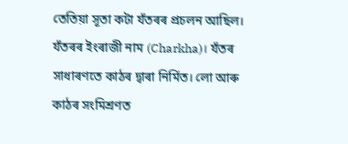তেতিয়া সূতা কটা যঁতৰৰ প্ৰচলন আছিল। যঁতৰৰ ইংৰাজী নাম (Charkha)। যঁতৰ সাধাৰণতে কাঠৰ দ্বাৰা নিৰ্মিত। লো আৰু কাঠৰ সংমিশ্ৰণত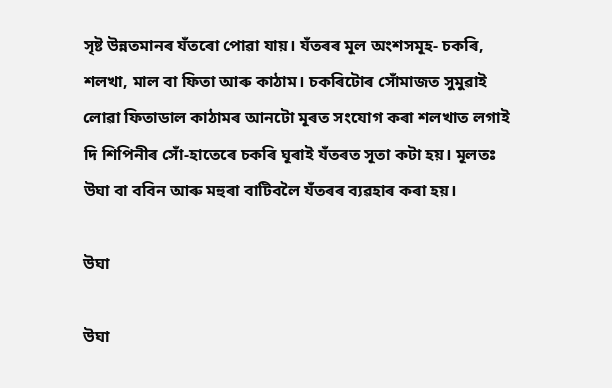সৃষ্ট উন্নতমানৰ যঁতৰো পোৱা যায়। যঁতৰৰ মূল অংশসমূহ- চকৰি, শলখা, মাল বা ফিতা আৰু কাঠাম। চকৰিটোৰ সোঁমাজত সুমুৱাই লোৱা ফিতাডাল কাঠামৰ আনটো মূৰত সংযোগ কৰা শলখাত লগাই দি শিপিনীৰ সোঁ-হাতেৰে চকৰি ঘূৰাই যঁতৰত সূতা কটা হয়। মূলতঃ উঘা বা ববিন আৰু মহুৰা বাটিবলৈ যঁতৰৰ ব্যৱহাৰ কৰা হয়।

উঘা

উঘা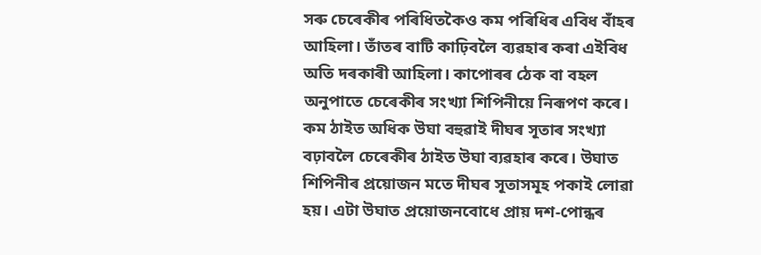সৰু চেৰেকীৰ পৰিধিতকৈও কম পৰিধিৰ এবিধ বাঁহৰ আহিলা। তাঁতৰ বাটি কাঢ়িবলৈ ব্যৱহাৰ কৰা এইবিধ অতি দৰকাৰী আহিলা। কাপোৰৰ ঠেক বা বহল অনুপাতে চেৰেকীৰ সংখ্যা শিপিনীয়ে নিৰূপণ কৰে। কম ঠাইত অধিক উঘা বহুৱাই দীঘৰ সূতাৰ সংখ্যা বঢ়াবলৈ চেৰেকীৰ ঠাইত উঘা ব্যৱহাৰ কৰে। উঘাত শিপিনীৰ প্ৰয়োজন মতে দীঘৰ সূতাসমূহ পকাই লোৱা হয়। এটা উঘাত প্ৰয়োজনবোধে প্ৰায় দশ-পোন্ধৰ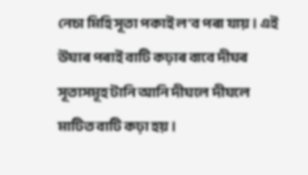নেচা মিহি সূতা পকাই ল'ব পৰা যায়। এই উঘাৰ পৰাই বাটি কঢ়াৰ বাবে দীঘৰ সূতাসমূহ টানি আনি দীঘলে দীঘলে মাটিত বাটি কঢ়া হয়।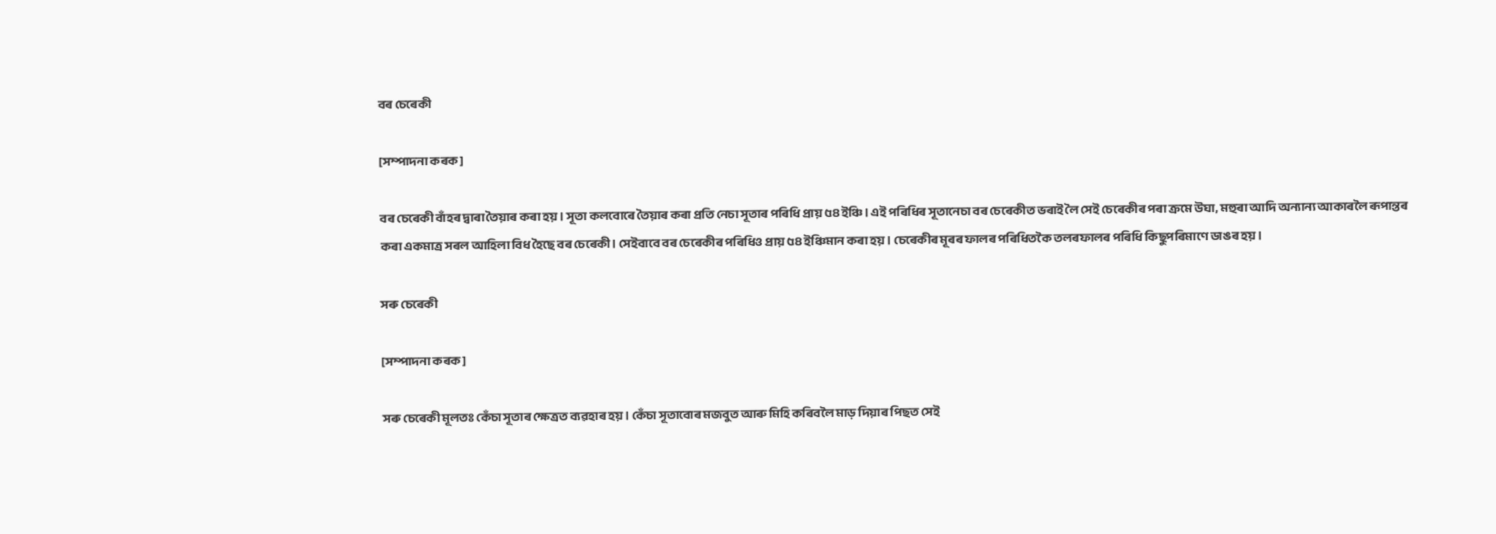বৰ চেৰেকী

[সম্পাদনা কৰক]

বৰ চেৰেকী বাঁহৰ দ্বাৰা তৈয়াৰ কৰা হয়। সূতা কলবোৰে তৈয়াৰ কৰা প্ৰতি নেচা সূতাৰ পৰিধি প্ৰায় ৫৪ ইঞ্চি। এই পৰিধিৰ সূতানেচা বৰ চেৰেকীত ভৰাই লৈ সেই চেৰেকীৰ পৰা ক্ৰমে উঘা, মহুৰা আদি অন্যান্য আকাৰলৈ ৰূপান্তৰ কৰা একমাত্ৰ সৰল আহিলা বিধ হৈছে বৰ চেৰেকী। সেইবাবে বৰ চেৰেকীৰ পৰিধিও প্ৰায় ৫৪ ইঞ্চিমান কৰা হয়। চেৰেকীৰ মূৰৰ ফালৰ পৰিধিতকৈ তলৰফালৰ পৰিধি কিছুপৰিমাণে ডাঙৰ হয়।

সৰু চেৰেকী

[সম্পাদনা কৰক]

সৰু চেৰেকী মূলতঃ কেঁচা সূতাৰ ক্ষেত্ৰত ব্যৱহাৰ হয়। কেঁচা সূতাবোৰ মজবুত আৰু মিহি কৰিবলৈ মাড় দিয়াৰ পিছত সেই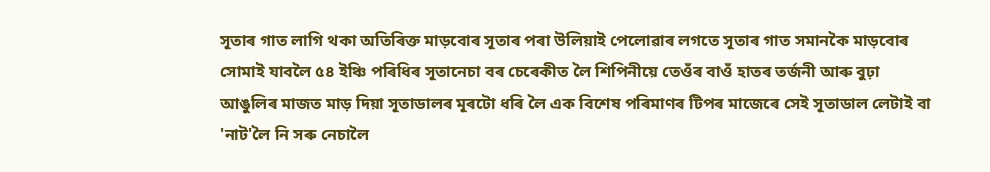সূতাৰ গাত লাগি থকা অতিৰিক্ত মাড়বোৰ সূতাৰ পৰা উলিয়াই পেলোৱাৰ লগতে সূতাৰ গাত সমানকৈ মাড়বোৰ সোমাই যাবলৈ ৫৪ ইঞ্চি পৰিধিৰ সূতানেচা বৰ চেৰেকীত লৈ শিপিনীয়ে তেওঁৰ বাওঁ হাতৰ তৰ্জনী আৰু বুঢ়া আঙুলিৰ মাজত মাড় দিয়া সূতাডালৰ মূৰটো ধৰি লৈ এক বিশেষ পৰিমাণৰ টিপৰ মাজেৰে সেই সূতাডাল লেটাই বা 'নাট'লৈ নি সৰু নেচালৈ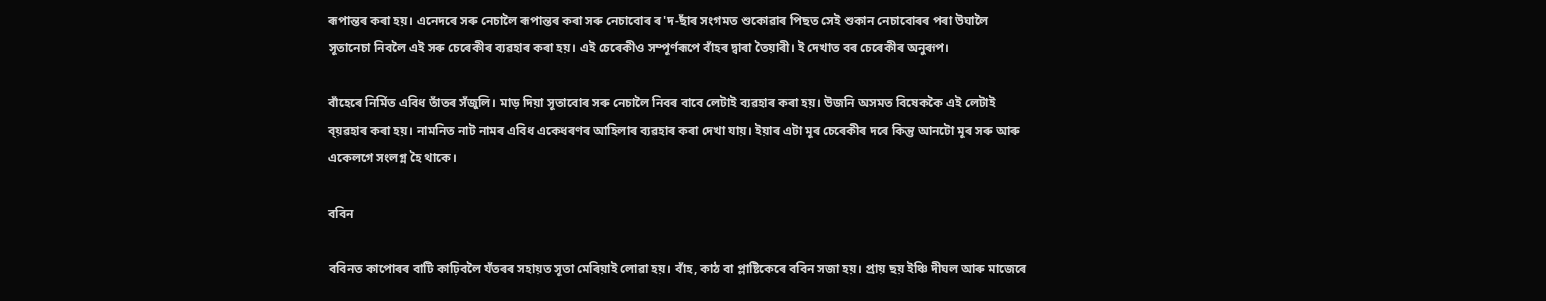ৰূপান্তৰ কৰা হয়। এনেদৰে সৰু নেচালৈ ৰূপান্তৰ কৰা সৰু নেচাবোৰ ৰ'দ-ছাঁৰ সংগমত শুকোৱাৰ পিছত সেই শুকান নেচাবোৰৰ পৰা উঘালৈ সূতানেচা নিবলৈ এই সৰু চেৰেকীৰ ব্যৱহাৰ কৰা হয়। এই চেৰেকীও সম্পূৰ্ণৰূপে বাঁহৰ দ্বাৰা তৈয়াৰী। ই দেখাত বৰ চেৰেকীৰ অনুৰূপ।

বাঁহেৰে নিৰ্মিত এবিধ তাঁতৰ সঁজুলি। মাড় দিয়া সূতাবোৰ সৰু নেচালৈ নিবৰ বাবে লেটাই ব্যৱহাৰ কৰা হয়। উজনি অসমত বিষেককৈ এই লেটাই ব্য়ৱহাৰ কৰা হয়। নামনিত নাট নামৰ এবিধ একেধৰণৰ আহিলাৰ ব্যৱহাৰ কৰা দেখা যায়। ইয়াৰ এটা মূৰ চেৰেকীৰ দৰে কিন্তু আনটো মূৰ সৰু আৰু একেলগে সংলগ্ন হৈ থাকে।

ববিন

ববিনত কাপোৰৰ বাটি কাঢ়িবলৈ যঁতৰৰ সহায়ত সূতা মেৰিয়াই লোৱা হয়। বাঁহ, কাঠ বা প্লাষ্টিকেৰে ববিন সজা হয়। প্ৰায় ছয় ইঞ্চি দীঘল আৰু মাজেৰে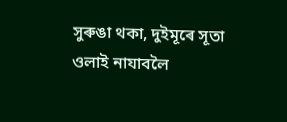সুৰুঙা থকা, দুইমূৰে সূতা ওলাই নাযাবলৈ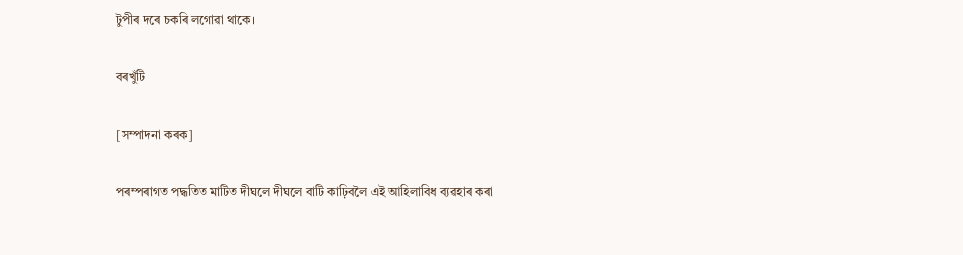টুপীৰ দৰে চকৰি লগোৱা থাকে।

বৰখুঁটি

[সম্পাদনা কৰক]

পৰম্পৰাগত পদ্ধতিত মাটিত দীঘলে দীঘলে বাটি কাঢ়িবলৈ এই আহিলাবিধ ব্যৱহাৰ কৰা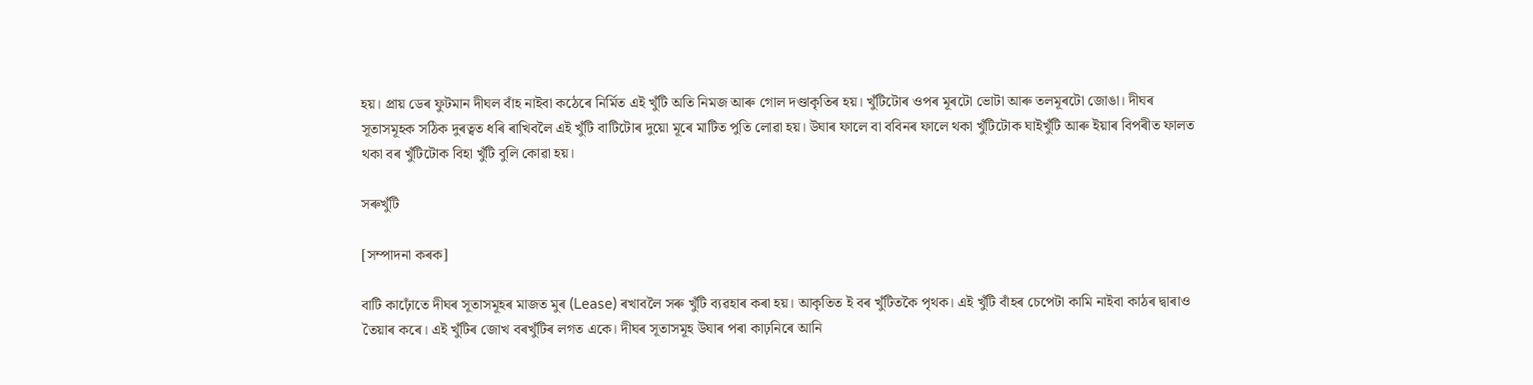হয়। প্ৰায় ডেৰ ফুটমান দীঘল বাঁহ নাইবা কঠেৰে নিৰ্মিত এই খুঁটি অতি নিমজ আৰু গোল দণ্ডাকৃতিৰ হয়। খুঁটিটোৰ ওপৰ মূৰটো ভোটা আৰু তলমূৰটো জোঙা। দীঘৰ সূতাসমূহক সঠিক দুৰত্বত ধৰি ৰাখিবলৈ এই খুঁটি বাটিটোৰ দুয়ো মূৰে মাটিত পুতি লোৱা হয়। উঘাৰ ফালে বা ববিনৰ ফালে থকা খুঁটিটোক ঘাইখুঁটি আৰু ইয়াৰ বিপৰীত ফালত থকা বৰ খুঁটিটোক বিহা খুঁটি বুলি কোৱা হয়।

সৰুখুঁটি

[সম্পাদনা কৰক]

বাটি কাঢ়োঁতে দীঘৰ সূতাসমূহৰ মাজত মুৰ (Lease) ৰখাবলৈ সৰু খুঁটি ব্যৱহাৰ কৰা হয়। আকৃতিত ই বৰ খুঁটিতকৈ পৃথক। এই খুঁটি বাঁহৰ চেপেটা কামি নাইবা কাঠৰ দ্বাৰাও তৈয়াৰ কৰে। এই খুঁটিৰ জোখ বৰখুঁটিৰ লগত একে। দীঘৰ সূতাসমূহ উঘাৰ পৰা কাঢ়নিৰে আনি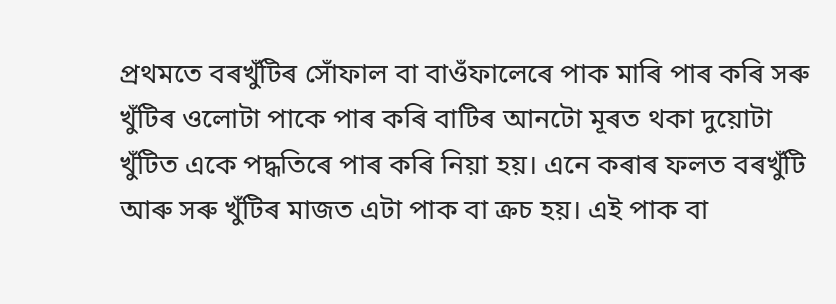প্ৰথমতে বৰখুঁটিৰ সোঁফাল বা বাওঁফালেৰে পাক মাৰি পাৰ কৰি সৰু খুঁটিৰ ওলোটা পাকে পাৰ কৰি বাটিৰ আনটো মূৰত থকা দুয়োটা খুঁটিত একে পদ্ধতিৰে পাৰ কৰি নিয়া হয়। এনে কৰাৰ ফলত বৰখুঁটি আৰু সৰু খুঁটিৰ মাজত এটা পাক বা ক্ৰচ হয়। এই পাক বা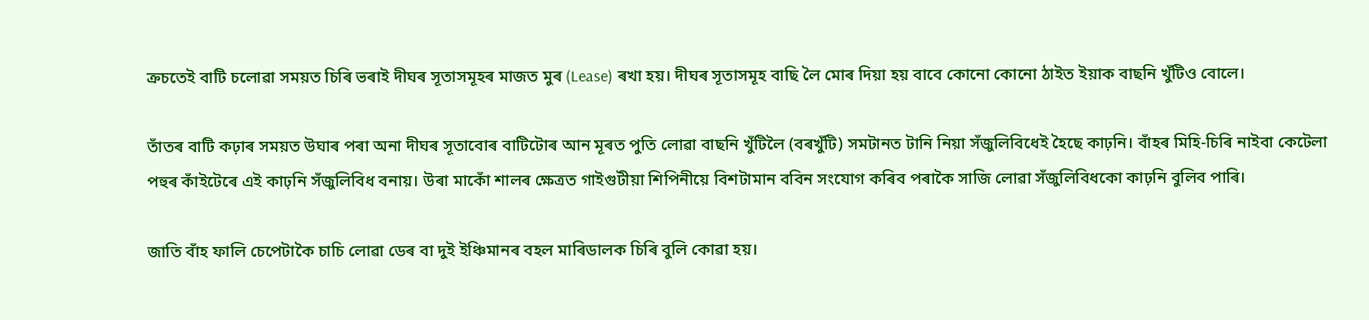ক্ৰচতেই বাটি চলোৱা সময়ত চিৰি ভৰাই দীঘৰ সূতাসমূহৰ মাজত মুৰ (Lease) ৰখা হয়। দীঘৰ সূতাসমূহ বাছি লৈ মোৰ দিয়া হয় বাবে কোনো কোনো ঠাইত ইয়াক বাছনি খুঁটিও বোলে।

তাঁতৰ বাটি কঢ়াৰ সময়ত উঘাৰ পৰা অনা দীঘৰ সূতাবোৰ বাটিটোৰ আন মূৰত পুতি লোৱা বাছনি খুঁটিলৈ (বৰখুঁটি) সমটানত টানি নিয়া সঁজুলিবিধেই হৈছে কাঢ়নি। বাঁহৰ মিহি-চিৰি নাইবা কেটেলা পহুৰ কাঁইটেৰে এই কাঢ়নি সঁজুলিবিধ বনায়। উৰা মাকোঁ শালৰ ক্ষেত্ৰত গাইগুটীয়া শিপিনীয়ে বিশটামান ববিন সংযোগ কৰিব পৰাকৈ সাজি লোৱা সঁজুলিবিধকো কাঢ়নি বুলিব পাৰি।

জাতি বাঁহ ফালি চেপেটাকৈ চাচি লোৱা ডেৰ বা দুই ইঞ্চিমানৰ বহল মাৰিডালক চিৰি বুলি কোৱা হয়।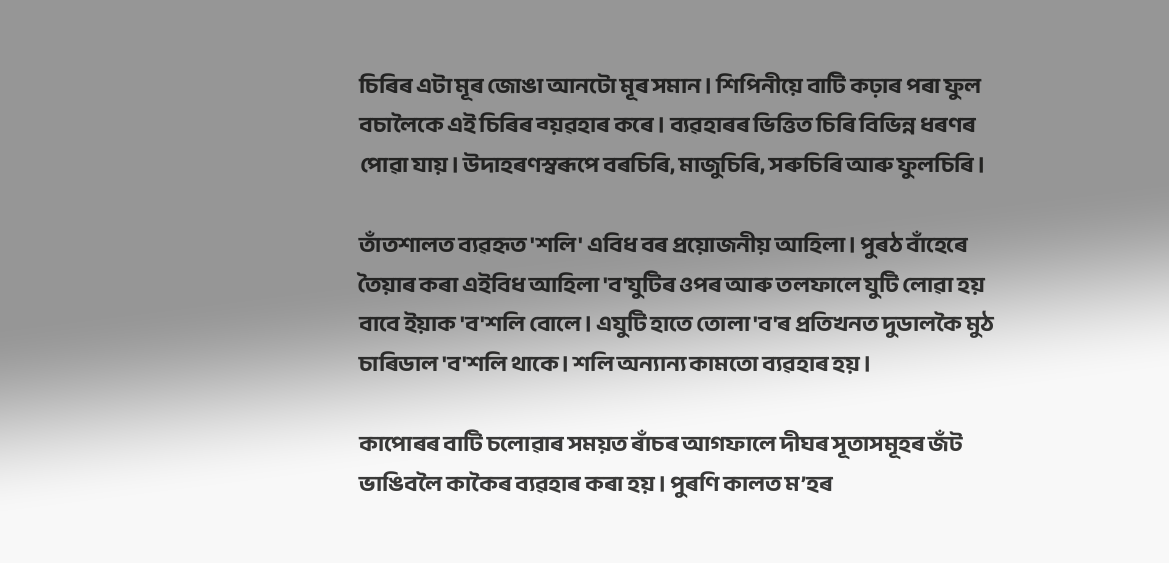চিৰিৰ এটা মূৰ জোঙা আনটো মূৰ সমান। শিপিনীয়ে বাটি কঢ়াৰ পৰা ফুল বচালৈকে এই চিৰিৰ ব্য়ৱহাৰ কৰে। ব্যৱহাৰৰ ভিত্তিত চিৰি বিভিন্ন ধৰণৰ পোৱা যায়। উদাহৰণস্বৰূপে বৰচিৰি, মাজুচিৰি, সৰুচিৰি আৰু ফুলচিৰি।

তাঁতশালত ব্যৱহৃত 'শলি' এবিধ বৰ প্ৰয়োজনীয় আহিলা। পুৰঠ বাঁহেৰে তৈয়াৰ কৰা এইবিধ আহিলা 'ব'যুটিৰ ওপৰ আৰু তলফালে যুটি লোৱা হয় বাবে ইয়াক 'ব'শলি বোলে। এযুটি হাতে তোলা 'ব'ৰ প্ৰতিখনত দুডালকৈ মুঠ চাৰিডাল 'ব'শলি থাকে। শলি অন্যান্য কামতো ব্যৱহাৰ হয়।

কাপোৰৰ বাটি চলোৱাৰ সময়ত ৰাঁচৰ আগফালে দীঘৰ সূতাসমূহৰ জঁট ভাঙিবলৈ কাকৈৰ ব্যৱহাৰ কৰা হয়। পুৰণি কালত ম’হৰ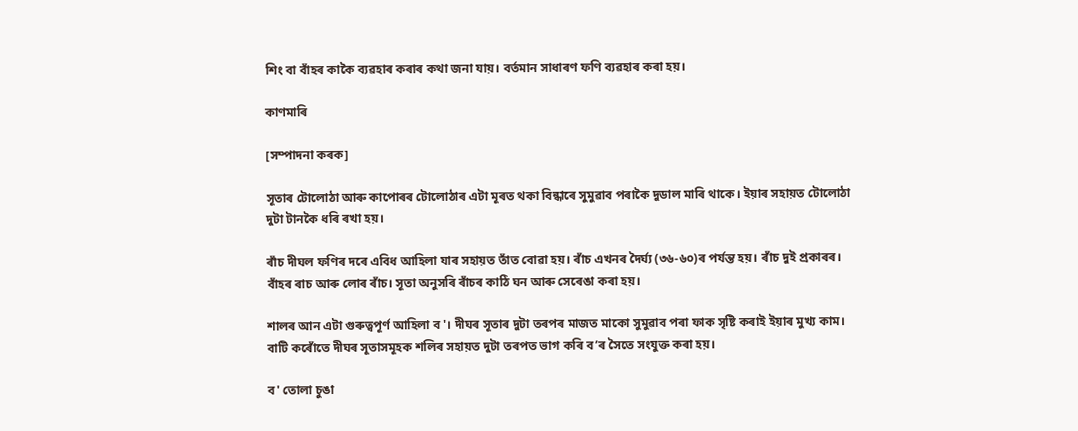শিং বা বাঁহৰ কাকৈ ব্যৱহাৰ কৰাৰ কথা জনা যায়। বৰ্তমান সাধাৰণ ফণি ব্যৱহাৰ কৰা হয়।

কাণমাৰি

[সম্পাদনা কৰক]

সূতাৰ টোলোঠা আৰু কাপোৰৰ টোলোঠাৰ এটা মূৰত থকা বিন্ধাৰে সুমুৱাব পৰাকৈ দুডাল মাৰি থাকে। ইয়াৰ সহায়ত টোলোঠা দুটা টানকৈ ধৰি ৰখা হয়।

ৰাঁচ দীঘল ফণিৰ দৰে এবিধ আহিলা যাৰ সহায়ত তাঁত বোৱা হয়। ৰাঁচ এখনৰ দৈৰ্ঘ্য (৩৬-৬০)ৰ পৰ্যন্ত হয়। ৰাঁচ দুই প্ৰকাৰৰ। বাঁহৰ ৰাচ আৰু লোৰ ৰাঁচ। সূতা অনুসৰি ৰাঁচৰ কাঠি ঘন আৰু সেৰেঙা কৰা হয়।

শালৰ আন এটা গুৰুত্বপূৰ্ণ আহিলা ব'। দীঘৰ সূতাৰ দুটা তৰপৰ মাজত মাকো সুমুৱাব পৰা ফাক সৃষ্টি কৰাই ইয়াৰ মুখ্য কাম। বাটি কৰোঁতে দীঘৰ সূতাসমূহক শলিৰ সহায়ত দুটা তৰপত ভাগ কৰি ব’ৰ সৈতে সংযুক্ত কৰা হয়।

ব' তোলা চুঙা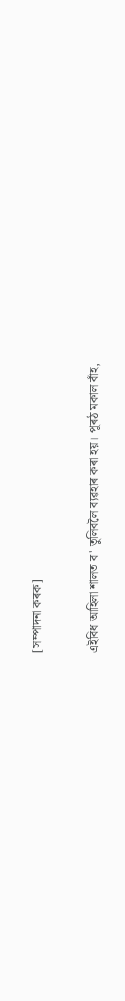[সম্পাদনা কৰক]

এইবিধ আহিলা শালত ব' তুলিবলৈ ব্যৱহাৰ কৰা হয়। পূৰঠ মকাল বাঁহ,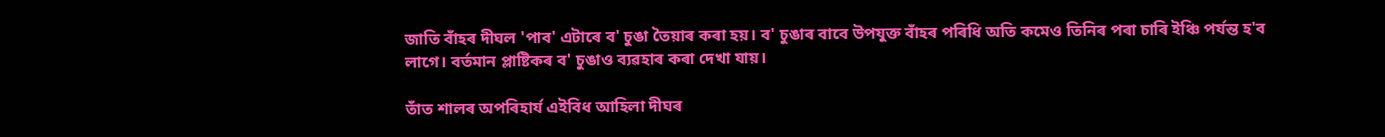জাতি বাঁহৰ দীঘল 'পাব' এটাৰে ব' চুঙা তৈয়াৰ কৰা হয়। ব' চুঙাৰ বাবে উপযুক্ত বাঁহৰ পৰিধি অতি কমেও তিনিৰ পৰা চাৰি ইঞ্চি পৰ্যন্ত হ'ব লাগে। বৰ্তমান প্লাষ্টিকৰ ব' চুঙাও ব্যৱহাৰ কৰা দেখা যায়।

তাঁত শালৰ অপৰিহাৰ্য এইবিধ আহিলা দীঘৰ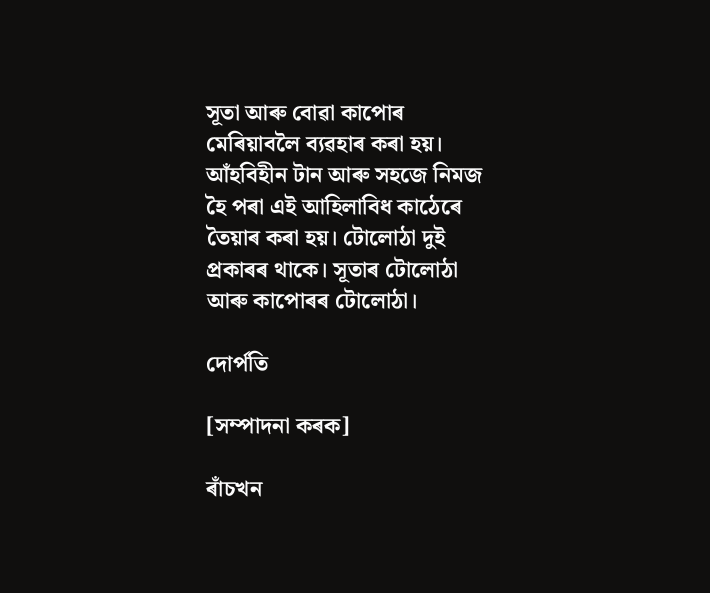সূতা আৰু বোৱা কাপোৰ মেৰিয়াবলৈ ব্যৱহাৰ কৰা হয়। আঁহবিহীন টান আৰু সহজে নিমজ হৈ পৰা এই আহিলাবিধ কাঠেৰে তৈয়াৰ কৰা হয়। টোলোঠা দুই প্ৰকাৰৰ থাকে। সূতাৰ টোলোঠা আৰু কাপোৰৰ টোলোঠা।

দোৰ্পতি

[সম্পাদনা কৰক]

ৰাঁচখন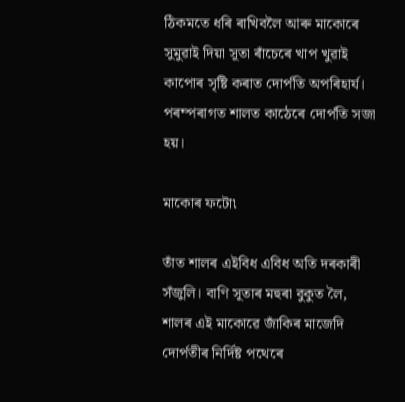ঠিকমতে ধৰি ৰাখিবলৈ আৰু মাকোৰে সুমুৱাই দিয়া সূতা ৰাঁচেৰে খাপ খুৱাই কাপোৰ সৃষ্টি কৰাত দোৰ্পতি অপৰিহাৰ্য। পৰম্পৰাগত শালত কাঠেৰে দোৰ্পতি সজা হয়।

মাকোৰ ফটো৷

তাঁত শালৰ এইবিধ এবিধ অতি দৰকাৰী সঁজুলি। বাণি সূতাৰ মহুৰা বুকুত লৈ, শালৰ এই মাকোৱে জাঁকিৰ মাজেদি দোৰ্পতীৰ নিৰ্দিষ্ট পথেৰে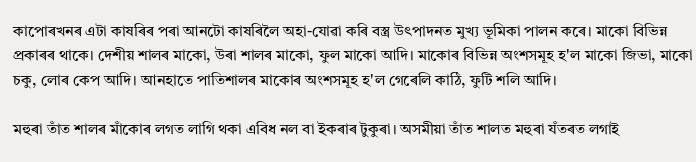কাপোৰখনৰ এটা কাষৰিৰ পৰা আনটো কাষৰিলৈ অহা-যোৱা কৰি বস্ত্ৰ উৎপাদনত মুখ্য ভূমিকা পালন কৰে। মাকো বিভিন্ন প্ৰকাৰৰ থাকে। দেশীয় শালৰ মাকো, উৰা শালৰ মাকো, ফুল মাকো আদি। মাকোৰ বিভিন্ন অংশসমূহ হ'ল মাকো জিভা, মাকো চকু, লোৰ কেপ আদি। আনহাতে পাতিশালৰ মাকোৰ অংশসমূহ হ'ল গেৰেলি কাঠি, ফুটি শলি আদি।

মহুৰা তাঁত শালৰ মাঁকোৰ লগত লাগি থকা এবিধ নল বা ইকৰাৰ টুকুৰা। অসমীয়া তাঁত শালত মহুৰা যঁতৰত লগাই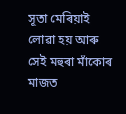সূতা মেৰিয়াই লোৱা হয় আৰু সেই মহুৰা মাঁকোৰ মাজত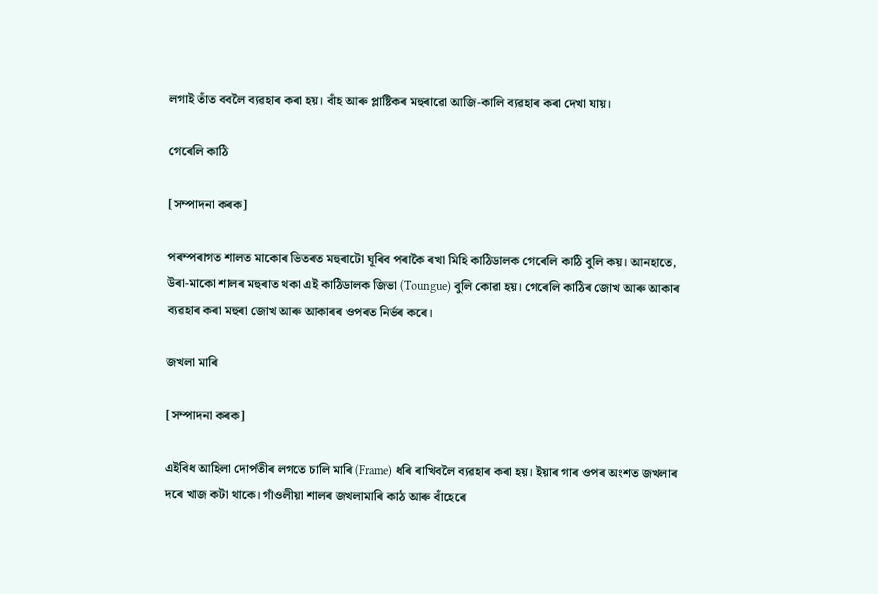লগাই তাঁত ববলৈ ব্যৱহাৰ কৰা হয়। বাঁহ আৰু প্লাষ্টিকৰ মহুৰাৱো আজি-কালি ব্যৱহাৰ কৰা দেখা যায়।

গেৰেলি কাঠি

[সম্পাদনা কৰক]

পৰম্পৰাগত শালত মাকোৰ ভিতৰত মহুৰাটো ঘূৰিব পৰাকৈ ৰখা মিহি কাঠিডালক গেৰেলি কাঠি বুলি কয়। আনহাতে, উৰা-মাকো শালৰ মহুৰাত থকা এই কাঠিডালক জিভা (Toungue) বুলি কোৱা হয়। গেৰেলি কাঠিৰ জোখ আৰু আকাৰ ব্যৱহাৰ কৰা মহুৰা জোখ আৰু আকাৰৰ ওপৰত নিৰ্ভৰ কৰে।

জখলা মাৰি

[সম্পাদনা কৰক]

এইবিধ আহিলা দোৰ্পতীৰ লগতে চালি মাৰি (Frame) ধৰি ৰাখিবলৈ ব্যৱহাৰ কৰা হয়। ইয়াৰ গাৰ ওপৰ অংশত জখলাৰ দৰে খাজ কটা থাকে। গাঁওলীয়া শালৰ জখলামাৰি কাঠ আৰু বাঁহেৰে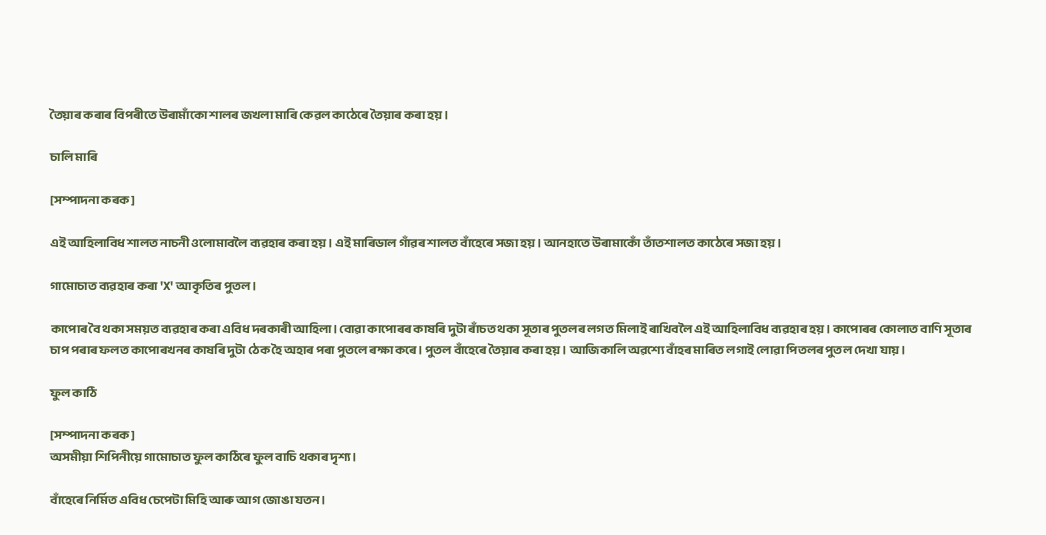তৈয়াৰ কৰাৰ বিপৰীতে উৰামাঁকো শালৰ জখলা মাৰি কেৱল কাঠেৰে তৈয়াৰ কৰা হয়।

চালি মাৰি

[সম্পাদনা কৰক]

এই আহিলাবিধ শালত নাচনী ওলোমাবলৈ ব্যৱহাৰ কৰা হয়। এই মাৰিডাল গাঁৱৰ শালত বাঁহেৰে সজা হয়। আনহাতে উৰামাকোঁ তাঁতশালত কাঠেৰে সজা হয়।

গামোচাত ব্যৱহাৰ কৰা 'X' আকৃতিৰ পুতল।

কাপোৰ বৈ থকা সময়ত ব্যৱহাৰ কৰা এবিধ দৰকাৰী আহিলা। বোৱা কাপোৰৰ কাষৰি দুটা ৰাঁচত থকা সূতাৰ পুতলৰ লগত মিলাই ৰাখিবলৈ এই আহিলাবিধ ব্যৱহাৰ হয়। কাপোৰৰ কোলাত বাণি সূতাৰ চাপ পৰাৰ ফলত কাপোৰখনৰ কাষৰি দুটা ঠেক হৈ অহাৰ পৰা পুতলে ৰক্ষা কৰে। পুতল বাঁহেৰে তৈয়াৰ কৰা হয়। আজিকালি অৱশ্যে বাঁহৰ মাৰিত লগাই লোৱা পিতলৰ পুতল দেখা যায়।

ফুল কাঠি

[সম্পাদনা কৰক]
অসমীয়া শিপিনীয়ে গামোচাত ফুল কাঠিৰে ফুল বাচি থকাৰ দৃশ্য।

বাঁহেৰে নিৰ্মিত এবিধ চেপেটা মিহি আৰু আগ জোঙা যতন।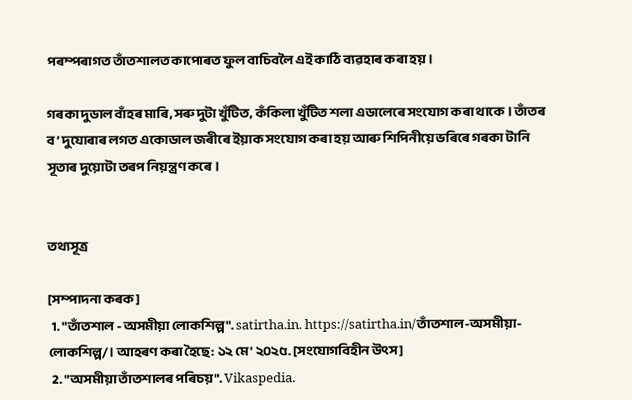পৰম্পৰাগত তাঁতশালত কাপোৰত ফুল বাচিবলৈ এই কাঠি ব্যৱহাৰ কৰা হয়।

গৰকা দুডাল বাঁহৰ মাৰি, সৰু দুটা খুঁটিত, কঁকিলা খুঁটিত শলা এডালেৰে সংযোগ কৰা থাকে। তাঁতৰ ব’ দুযোৰাৰ লগত একোডাল জৰীৰে ইয়াক সংযোগ কৰা হয় আৰু শিপিনীয়ে ভৰিৰে গৰকা টানি সূতাৰ দুয়োটা তৰপ নিয়ন্ত্ৰণ কৰে।


তথ্যসূত্ৰ

[সম্পাদনা কৰক]
  1. "তাঁতশাল - অসমীয়া লোকশিল্প". satirtha.in. https://satirtha.in/তাঁতশাল-অসমীয়া-লোকশিল্প/। আহৰণ কৰা হৈছে: ১২ মে' ২০২৫. [সংযোগবিহীন উৎস]
  2. "অসমীয়া তাঁতশালৰ পৰিচয়". Vikaspedia.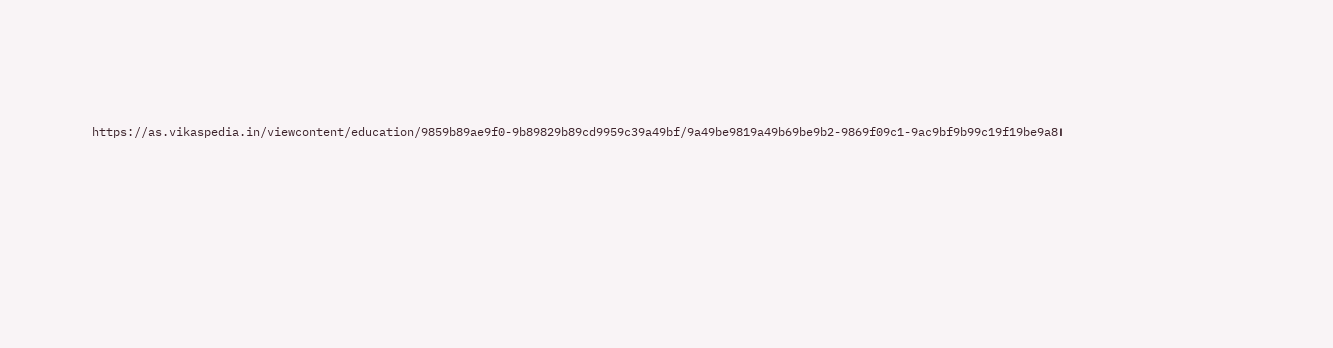https://as.vikaspedia.in/viewcontent/education/9859b89ae9f0-9b89829b89cd9959c39a49bf/9a49be9819a49b69be9b2-9869f09c1-9ac9bf9b99c19f19be9a8।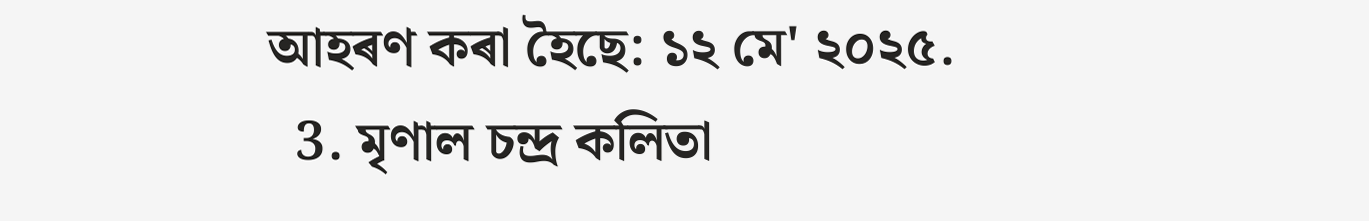আহৰণ কৰা হৈছে: ১২ মে' ২০২৫.
  3. মৃণাল চন্দ্ৰ কলিতা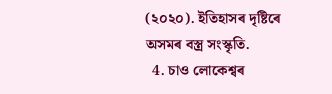(২০২০). ইতিহাসৰ দৃষ্টিৰে অসমৰ বস্ত্ৰ সংস্কৃতি.
  4. চাও লোকেশ্বৰ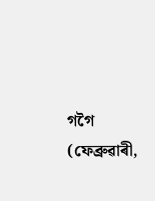গগৈ (ফেব্ৰুৱাৰী,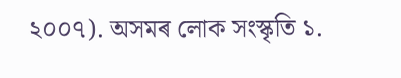২০০৭). অসমৰ লোক সংস্কৃতি ১.